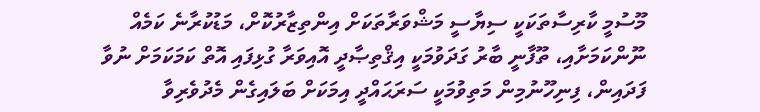މޫސުމީ ކާރިސާތަކަކީ ސިޔާސީ މަޝްވަރާތަކަށް އިންތިޒާރުކޮށް، މަޑުކުރާނެ ކަމެއް ނޫންކަމަށާއި، ތޫފާނީ ބާރު ގަދަވުމަކީ އިޤްތިޞާދީ އޮއިވަރާ ގުޅިފައި އޮތް ކަމަކަމަށް ނުވާ ފަދައިން، ފިނިހޫނުމިން މަތިވުމަކީ ސަރަޙައްދީ އިމަކަށް ބަލައިގެން މެދުވެރިވާ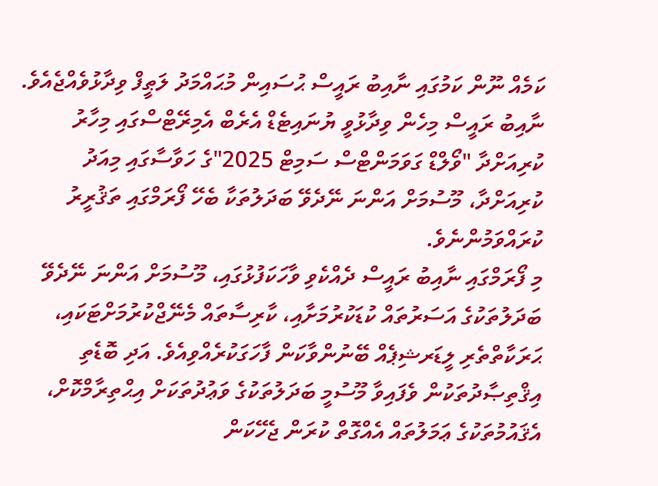ކަމެއް ނޫން ކަމުގައި ނާއިބު ރައީސް ޙުސައިން މުޙައްމަދު ލަޠީފް ވިދާޅުވެއްޖެއެވެ.
ނާއިބު ރައީސް މިހެން ވިދާޅުވީ ޔުނައިޓެޑް އެރެބް އެމިރޭޓްސްގައި މިހާރު ކުރިއަށްދާ "ވޯލްޑް ގަވަމަންޓްސް ސަމިޓް 2025"ގެ ހަވާސާގައި މިއަދު ކުރިއަށްދާ، މޫސުމަށް އަންނަ ނޭދެވޭ ބަދަލުތަކާ ބެހޭ ފޯރަމްގައި ތަޤުރީރު ކުރައްވަމުންނެވެ.
މި ފޯރަމްގައި ނާއިބު ރައީސް ދެއްކެވި ވާހަކަފުޅުގައި، މޫސުމަށް އަންނަ ނޭދެވޭ ބަދަލުތަކުގެ އަސަރުތައް ކުޑަކުރުމަށާއި، ކާރިސާތައް މެނޭޖްކުރުމަށްޓަކައި، ޙަރަކާތްތެރި ލީޑަރޝިޕެއް ބޭނުންވާކަން ފާހަގަކުރެއްވިއެވެ. އަދި ބޮޑެތި އިޤްތިޞާދުތަކުން ވެފައިވާ މޫސުމީ ބަދަލުތަކުގެ ވަޢުދުތަކަށް އިޙްތިރާމްކޮށް، އެޤައުމުތަކުގެ ޢަމަލުތައް އެއްގޮތް ކުރަން ޖެހޭކަން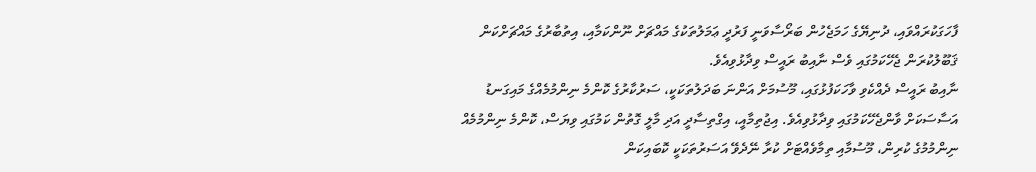ފާހަގަކުރައްވައި، ދުނިޔޭގެ ހަމަޖެހުން ބަރޯސާވަނީ ފަރުދީ ޢަމަލުތަކުގެ މައްޗަށް ނޫންކަމާއި، އިތުބާރުގެ މައްޗަށްކަން ޤަބޫލުކުރަން ޖެހޭކަމުގައި ވެސް ނާއިބު ރައީސް ވިދާޅުވިއެވެ.
ނާއިބު ރައީސް ދެއްކެވި ވާހަކަފުޅުގައި، މޫސުމަށް އަންނަ ބަދަލުތަކަކީ، ސަރުކާރުގެ ކޮންމެ ނިންމުމެއްގެ މައިގަނޑު އަސާސަކަށް ވާންޖެހޭކަމުގައި ވިދާޅުވިއެވެ. އިޖުތިމާއީ، އިގްތިސާދީ އަދި މާލީ ގޮތުން ކަމުގައި ވިޔަސް، ކޮންމެ ނިންމުމެއް ނިންމުމުގެ ކުރިން، މޫސުމާއި ތިމާވެއްޓަށް ކުރާ ނޭދެވޭ އަސަރުތަކަކީ ކޮބައިކަން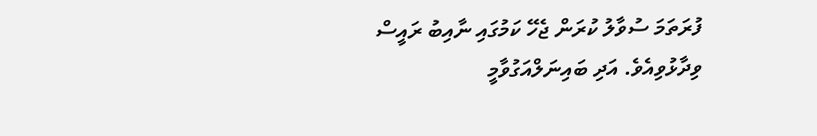ފުރަތަމަ ސުވާލު ކުރަން ޖެހޭ ކަމުގައި ނާއިބު ރައީސް ވިދާޅުވިއެވެ. އަދި ބައިނަލްއަގުވާމީ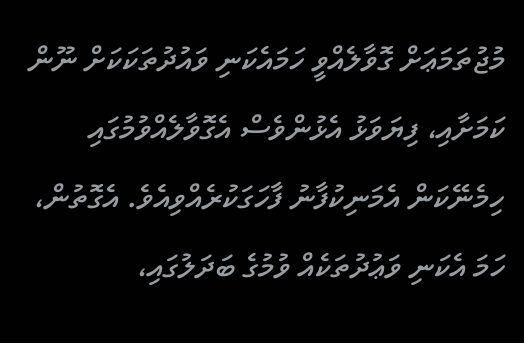މުޖުތަމަޢަށް ގޮވާލެއްވީ ހަމައެކަނި ވައުދުތަކަކަށް ނޫން ކަމަށާއި، ފިޔަވަޅު އެޅުންވެސް އެގޮވާލެއްވުމުގައި ހިމެނޭކަން އެމަނިކުފާނު ފާހަގަކުރެއްވިއެވެ. އެގޮތުން، ހަމަ އެކަނި ވަޢުދުތަކެއް ވުމުގެ ބަދަލުގައި،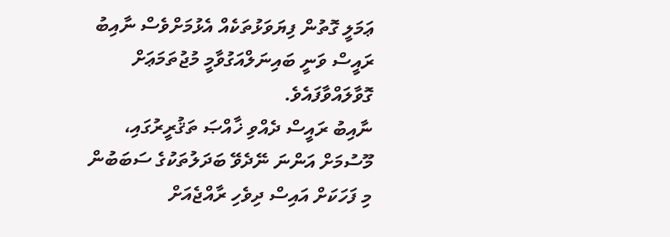ޢަމަލީ ގޮތުން ފިޔަވަޅުތަކެއް އެޅުމަށްވެސް ނާއިބު ރައީސް ވަނީ ބައިނަލްއަގުވާމީ މުޖުތަމަޢަށް ގޮވާލައްވާފައެވެ.
ނާއިބު ރައީސް ދެއްވި ޚާއްޞަ ތަޤުރީރުގައި، މޫސުމަށް އަންނަ ނޭދެވޭ ބަދަލުތަކުގެ ސަބަބުން މި ފަހަކަށް އައިސް ދިވެހި ރާއްޖެއަށް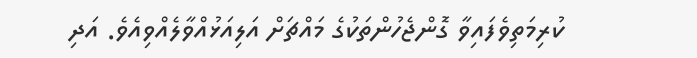ކުރިމަތިވެފައިވާ ގޮންޖެހުންތަކުގެ މައްޗަށް އަލިއަޅުއްވާލެއްވިއެވެ. އަދި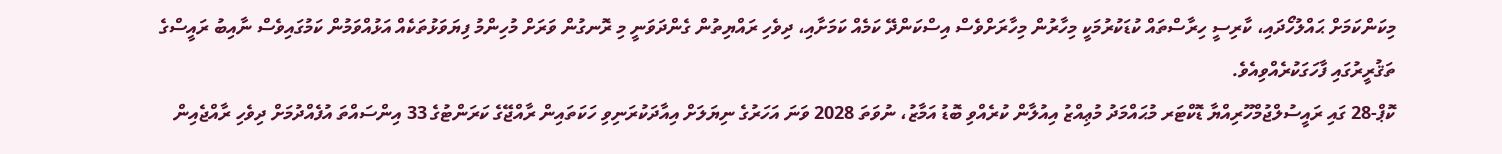މިކަންކަމަށް ޙައްލުހޯދައި، ކާރިސީ ހިރާސްތައް ކުޑަކުރުމަކީ މިހާރުން މިހާރަށްވެސް އިސްކަންދޭ ކަމެއް ކަމަށާއި، ދިވެހި ރައްޔިތުން ގެންދަވަނީ މި ރޮނގުން ވަރަށް މުހިންމު ފިޔަވަޅުތަކެއް އަޅުއްވަމުން ކަމުގައިވެސް ނާއިބު ރައީސްގެ ތަޤުރީރުގައި ފާހަގަކުރެއްވިއެވެ.
ކޮޕް-28 ގައި ރައީސުލްޖުމްހޫރިއްޔާ ޑޮކްޓަރ މުޙައްމަދު މުޢިއްޒު އިއުލާން ކުރެއްވި ބޮޑު އަމާޒު، ނުވަތަ 2028 ވަނަ އަހަރުގެ ނިޔަލަށް އިއާދަކުރަނިވި ހަކަތައިން ރާއްޖޭގެ ކަރަންޓުގެ 33 އިންސައްތަ އުފެއްދުމަށް ދިވެހި ރާއްޖެއިން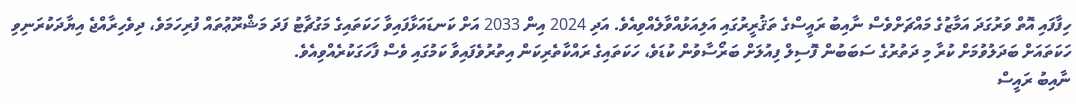ހިފާފައި އޮތް ވަރުގަދަ އަމާޒުގެ މައްޗަށްވެސް ނާއިބު ރައީސްގެ ތަޤުރީރުގައި އަލިއަޅުއްވާލެއްވިއެވެ. އަދި 2024 އިން 2033 އަށް ކަނޑައަޅާފައިވާ ހަކަތައިގެ މަގުޗާޓު ފަދަ މަޝްރޫޢުތައް ފުރިހަމަވެ، ދިވެހިރާއްޖެ އިޔާދަކުރަނިވި ހަކަތައަށް ބަދަލުވުމަށް ކުރާ މި ދަތުރުގެ ސަބަބުން ފޮސިލް ފިއުލަށް ބަރޯސާވުން ކުޑަވެ، ހަކަތައިގެ ރައްކާތެރިކަން އިތުރުވެފައިވާ ކަމުގައި ވެސް ފާހަގަކުރެއްވިއެވެ.
ނާއިބު ރައީސް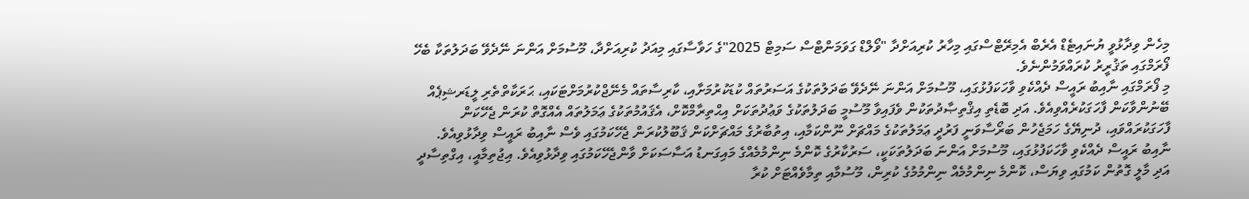މިހެން ވިދާޅުވީ ޔުނައިޓެޑް އެރެބް އެމިރޭޓްސްގައި މިހާރު ކުރިއަށްދާ "ވޯލްޑް ގަވަމަންޓްސް ސަމިޓް 2025"ގެ ހަވާސާގައި މިއަދު ކުރިއަށްދާ، މޫސުމަށް އަންނަ ނޭދެވޭ ބަދަލުތަކާ ބެހޭ ފޯރަމްގައި ތަޤުރީރު ކުރައްވަމުންނެވެ.
މި ފޯރަމްގައި ނާއިބު ރައީސް ދެއްކެވި ވާހަކަފުޅުގައި، މޫސުމަށް އަންނަ ނޭދެވޭ ބަދަލުތަކުގެ އަސަރުތައް ކުޑަކުރުމަށާއި، ކާރިސާތައް މެނޭޖްކުރުމަށްޓަކައި، ޙަރަކާތްތެރި ލީޑަރޝިޕެއް ބޭނުންވާކަން ފާހަގަކުރެއްވިއެވެ. އަދި ބޮޑެތި އިޤްތިޞާދުތަކުން ވެފައިވާ މޫސުމީ ބަދަލުތަކުގެ ވަޢުދުތަކަށް އިޙްތިރާމްކޮށް، އެޤައުމުތަކުގެ ޢަމަލުތައް އެއްގޮތް ކުރަން ޖެހޭކަން ފާހަގަކުރައްވައި، ދުނިޔޭގެ ހަމަޖެހުން ބަރޯސާވަނީ ފަރުދީ ޢަމަލުތަކުގެ މައްޗަށް ނޫންކަމާއި، އިތުބާރުގެ މައްޗަށްކަން ޤަބޫލުކުރަން ޖެހޭކަމުގައި ވެސް ނާއިބު ރައީސް ވިދާޅުވިއެވެ.
ނާއިބު ރައީސް ދެއްކެވި ވާހަކަފުޅުގައި، މޫސުމަށް އަންނަ ބަދަލުތަކަކީ، ސަރުކާރުގެ ކޮންމެ ނިންމުމެއްގެ މައިގަނޑު އަސާސަކަށް ވާންޖެހޭކަމުގައި ވިދާޅުވިއެވެ. އިޖުތިމާއީ، އިގްތިސާދީ އަދި މާލީ ގޮތުން ކަމުގައި ވިޔަސް، ކޮންމެ ނިންމުމެއް ނިންމުމުގެ ކުރިން، މޫސުމާއި ތިމާވެއްޓަށް ކުރާ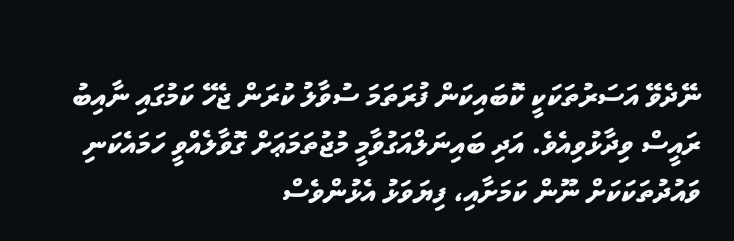ނޭދެވޭ އަސަރުތަކަކީ ކޮބައިކަން ފުރަތަމަ ސުވާލު ކުރަން ޖެހޭ ކަމުގައި ނާއިބު ރައީސް ވިދާޅުވިއެވެ. އަދި ބައިނަލްއަގުވާމީ މުޖުތަމަޢަށް ގޮވާލެއްވީ ހަމައެކަނި ވައުދުތަކަކަށް ނޫން ކަމަށާއި، ފިޔަވަޅު އެޅުންވެސް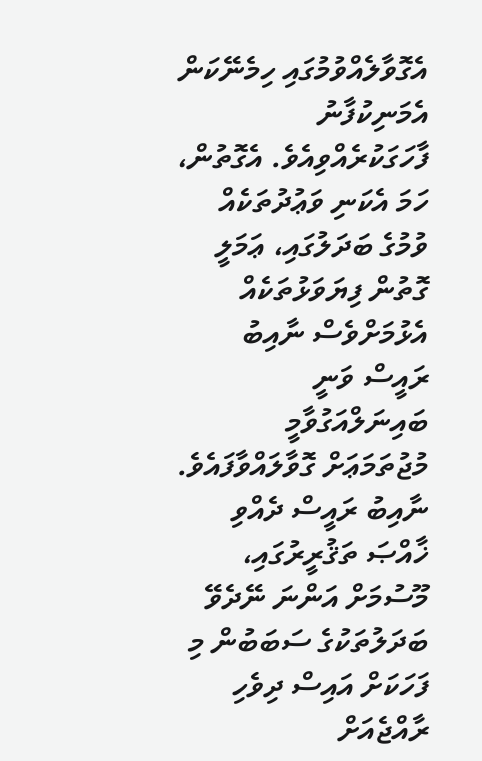އެގޮވާލެއްވުމުގައި ހިމެނޭކަން އެމަނިކުފާނު ފާހަގަކުރެއްވިއެވެ. އެގޮތުން، ހަމަ އެކަނި ވަޢުދުތަކެއް ވުމުގެ ބަދަލުގައި، ޢަމަލީ ގޮތުން ފިޔަވަޅުތަކެއް އެޅުމަށްވެސް ނާއިބު ރައީސް ވަނީ ބައިނަލްއަގުވާމީ މުޖުތަމަޢަށް ގޮވާލައްވާފައެވެ.
ނާއިބު ރައީސް ދެއްވި ޚާއްޞަ ތަޤުރީރުގައި، މޫސުމަށް އަންނަ ނޭދެވޭ ބަދަލުތަކުގެ ސަބަބުން މި ފަހަކަށް އައިސް ދިވެހި ރާއްޖެއަށް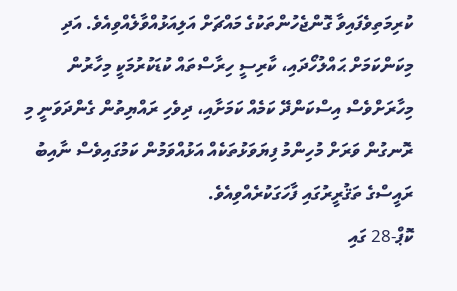ކުރިމަތިވެފައިވާ ގޮންޖެހުންތަކުގެ މައްޗަށް އަލިއަޅުއްވާލެއްވިއެވެ. އަދި މިކަންކަމަށް ޙައްލުހޯދައި، ކާރިސީ ހިރާސްތައް ކުޑަކުރުމަކީ މިހާރުން މިހާރަށްވެސް އިސްކަންދޭ ކަމެއް ކަމަށާއި، ދިވެހި ރައްޔިތުން ގެންދަވަނީ މި ރޮނގުން ވަރަށް މުހިންމު ފިޔަވަޅުތަކެއް އަޅުއްވަމުން ކަމުގައިވެސް ނާއިބު ރައީސްގެ ތަޤުރީރުގައި ފާހަގަކުރެއްވިއެވެ.
ކޮޕް-28 ގައި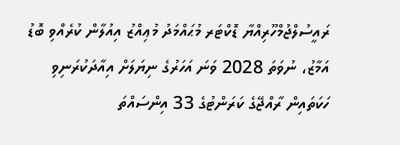ރައީސުލްޖުމްހޫރިއްޔާ ޑޮކްޓަރ މުޙައްމަދު މުޢިއްޒު އިއުލާން ކުރެއްވި ބޮޑު އަމާޒު، ނުވަތަ 2028 ވަނަ އަހަރުގެ ނިޔަލަށް އިއާދަކުރަނިވި ހަކަތައިން ރާއްޖޭގެ ކަރަންޓުގެ 33 އިންސައްތަ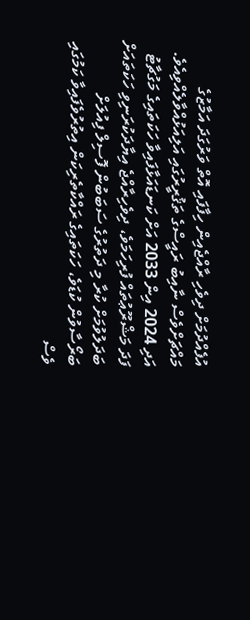އުފެއްދުމަށް ދިވެހި ރާއްޖެއިން ހިފާފައި އޮތް ވަރުގަދަ އަމާޒުގެ މައްޗަށްވެސް ނާއިބު ރައީސްގެ ތަޤުރީރުގައި އަލިއަޅުއްވާލެއްވިއެވެ. އަދި 2024 އިން 2033 އަށް ކަނޑައަޅާފައިވާ ހަކަތައިގެ މަގުޗާޓު ފަދަ މަޝްރޫޢުތައް ފުރިހަމަވެ، ދިވެހިރާއްޖެ އިޔާދަކުރަނިވި ހަކަތައަށް ބަދަލުވުމަށް ކުރާ މި ދަތުރުގެ ސަބަބުން ފޮސިލް ފިއުލަށް ބަރޯސާވުން ކުޑަވެ، ހަކަތައިގެ ރައްކާތެރިކަން އިތުރުވެފައިވާ ކަމުގައި ވެސް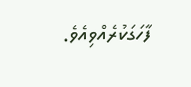ފާހަގަކުރެއްވިއެވެ.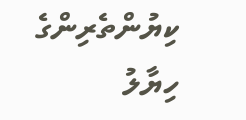ކިޔުންތެރިންގެ ހިޔާލު